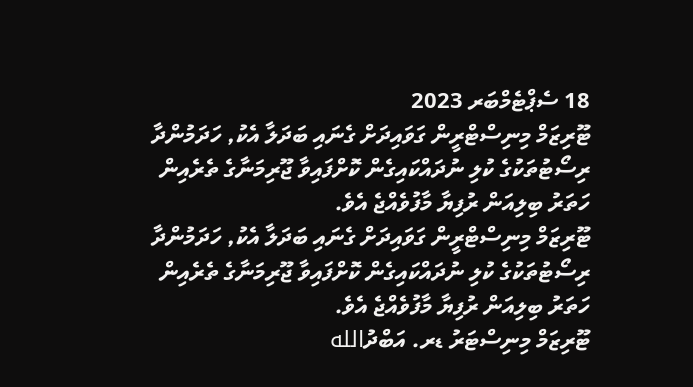18 ސެޕްޓެމްބަރ 2023
ޓޫރިޒަމް މިނިސްޓްރީން ގަވައިދަށް ގެނައި ބަދަލާ އެކު, ހަދަމުންދާ ރިސޯޓުތަކުގެ ކުލި ނުދައްކައިގެން ކޮށްފައިވާ ޖޫރިމަނާގެ ތެރެއިން ހަތަރު ބިލިއަން ރުފިޔާ މާފުވެއްޖެ އެވެ.
ޓޫރިޒަމް މިނިސްޓްރީން ގަވައިދަށް ގެނައި ބަދަލާ އެކު, ހަދަމުންދާ ރިސޯޓުތަކުގެ ކުލި ނުދައްކައިގެން ކޮށްފައިވާ ޖޫރިމަނާގެ ތެރެއިން ހަތަރު ބިލިއަން ރުފިޔާ މާފުވެއްޖެ އެވެ.
ޓޫރިޒަމް މިނިސްޓަރު ޑރ. އަބްދުالله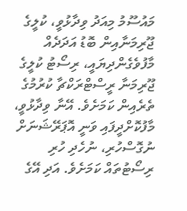މައުސޫމު މިއަދު ވިދާޅުވީ، ކުލީގެ ޖޫރިމަނާއިން ބޮޑު އަދަދެއް މާފުވެގެންދިޔައީ، ރިސޯޓު ކުލީގެ ޖޫރިމަނާ ރީސްޓްރަކްޗާ ކުރުމުގެ ތެރެއިން ކަމަށެވެ. އޭނާ ވިދާޅުވީ، މާފުކޮށްދީފައި ވަނީ އޮޕަރޭޝަނަށް ނުގޮސްހުރި، ނުހެދި ހުރި ރިސޯޓުތައް ކަމަށެވެ. އަދި އޭގެ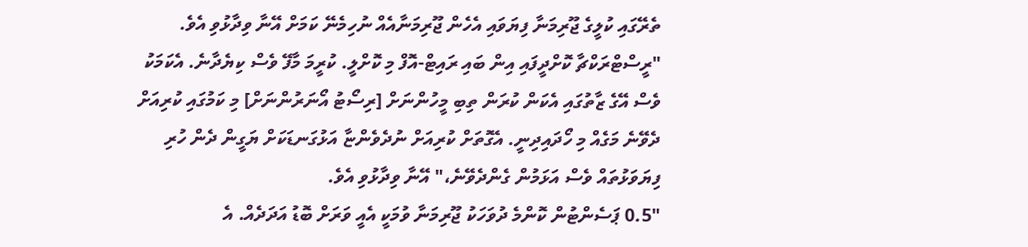ތެރޭގައި ކުލީގެ ޖޫރިމަނާ ފިޔަވައި އެހެން ޖޫރިމަނާއެއް ނުހިމެނޭ ކަމަށް އޭނާ ވިދާޅުވި އެވެ.
"ރީސްޓްރަކްޗާ ކޮށްދީފައި އިން ބައި ރައިޓް-އޮފް މި ކޮށްލީ. ކުރީމަ މާފޭ ވެސް ކިޔެދާނެ. އެކަމަކު ވެސް އޭގެ ޒާތުގައި އެކަން ކުރަން ތިބި މީހުންނަށް [ރިސޯޓު އޯނަރުންނަށް] މި ކަމުގައި ކުރިއަށް ދެވޭނެ މަގެއް މި ހޯދައިދިނީ. އެގޮތަށް ކުރިއަށް ނުދެވެންޏާ އަޅުގަނޑަކަށް ޔަގީން ދެން ހުރި ފިޔަވަޅުތައް ވެސް އަޅަމުން ގެންދެވޭނެ،" އޭނާ ވިދާޅުވި އެވެ.
"0.5 ޕަސެންޓުން ކޮންމެ ދުވަހަކު ޖޫރިމަނާ ވުމަކީ އެއީ ވަރަށް ބޮޑު އަދަދެއް. އެ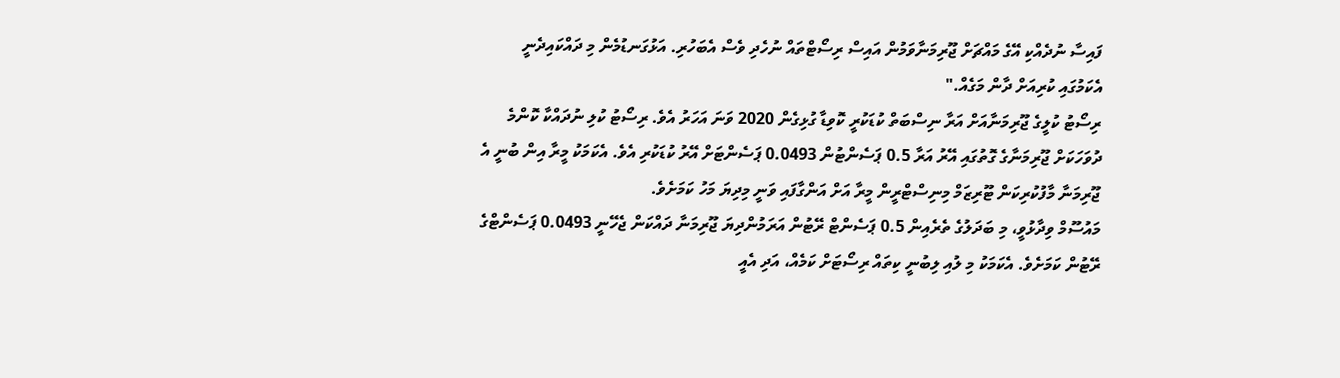ފައިސާ ނުދެއްކި އޭގެ މައްޗަށް ޖޫރިމަނާވަމުން އައިސް ރިސޯޓްތައް ނުހެދި ވެސް އެބަހުރި. އަޅުގަނޑުމެން މި ދައްކައިދެނީ އެކަމުގައި ކުރިއަށް ދާން މަގެއް."
ރިސޯޓު ކުލީގެ ޖޫރިމަނާއަށް އަރާ ނިސްބަތް ކުޑަކުރީ ކޮވިޑާ ގުޅިގެން 2020 ވަނަ އަހަރު އެވެ. ރިސޯޓު ކުލި ނުދައްކާ ކޮންމެ ދުވަހަކަށް ޖޫރިމަނާގެ ގޮތުގައި އޭރު އަރާ 0.5 ޕަސެންޓުން 0.0493 ޕަސެންޓަށް އޭރު ކުޑަކުރި އެވެ. އެކަމަކު މީރާ އިން ބުނީ އެ ޖޫރިމަނާ މާފުކުރިކަން ޓޫރިޒަމް މިނިސްޓްރީން މީރާ އަށް އަންގާފައި ވަނީ މިދިޔަ މަހު ކަމަށެވެ.
މައުސޫމް ވިދާޅުވީ، މި ބަދަލުގެ ތެރެއިން 0.5 ޕަސެންޓް ރޭޓުން އަރަމުންދިޔަ ޖޫރިމަނާ ދައްކަން ޖެހޭނީ 0.0493 ޕަސެންޓްގެ ރޭޓުން ކަމަށެވެ. އެކަމަކު މި ލުއި ލިބުނީ ކިތައް ރިސޯޓަށް ކަމެއް، އަދި އެއީ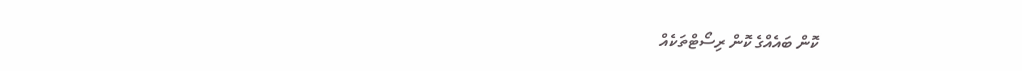ކޮން ބައެއްގެ ކޮން ރިސޯޓްތަކެއް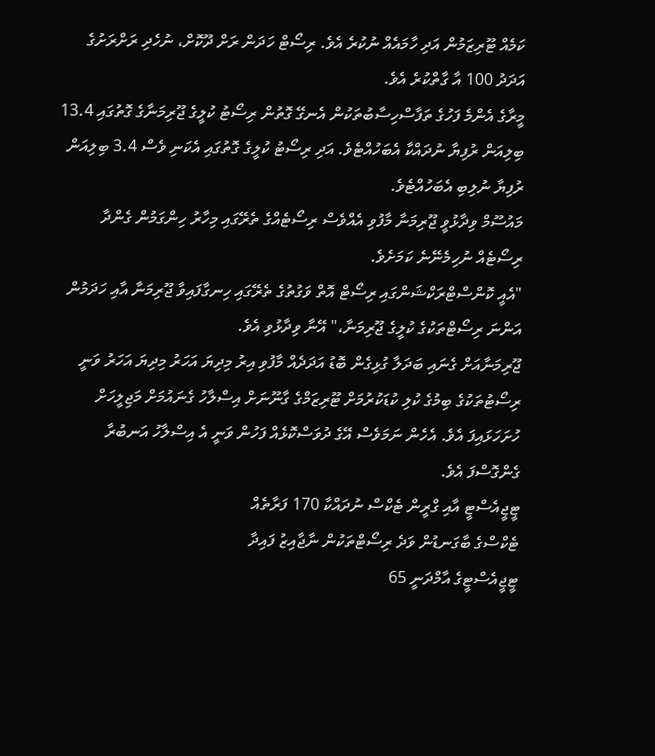ކަމެއް ޓޫރިޒަމުން އަދި ހާމައެއް ނުކުރެ އެވެ. ރިސޯޓް ހަދަން ރަށް ދޫކޮށް، ނުހެދި ރަށްރަށުގެ އަދަދު 100 އާ ގާތްކުރެ އެވެ.
މީރާގެ އެންމެ ފަހުގެ ތަފާސްހިސާބުތަކުން އެނގޭ ގޮތުން ރިސޯޓު ކުލީގެ ޖޫރިމަނާގެ ގޮތުގައި 13.4 ބިލިއަން ރުފިޔާ ނުދައްކާ އެބަހުއްޓެވެ. އަދި ރިސޯޓު ކުލީގެ ގޮތުގައި އެކަނި ވެސް 3.4 ބިލިއަން ރުފިޔާ ނުލިބި އެބަހުއްޓެވެ.
މައުސޫމް ވިދާޅުވީ ޖޫރިމަނާ މާފުވި އެއްވެސް ރިސޯޓެއްގެ ތެރޭގައި މިހާރު ހިންގަމުން ގެންދާ ރިސޯޓެއް ނުހިމެނޭނެ ކަމަށެވެ.
"އެއީ ކޮންސްޓްރަކްޝަންގައި ރިސޯޓް އޮތް ވަގުތުގެ ތެރޭގައި ހިނގާފައިވާ ޖޫރިމަނާ އާއި ހަދަމުން އަންނަ ރިސޯޓްތަކުގެ ކުލީގެ ޖޫރިމަނާ،" އޭނާ ވިދާޅުވި އެވެ.
ޖޫރިމަނާއަށް ގެނައި ބަދަލާ ގުޅިގެން ބޮޑު އަދަދެއް މާފުވި އިރު މިދިޔަ އަހަރު މިދިޔަ އަހަރު ވަނީ ރިސޯޓުތަކުގެ ބިމުގެ ކުލި ކުޑަކުރުމަށް ޓޫރިޒަމްގެ ގާނޫނަށް އިސްލާހު ގެނައުމަށް މަޖިލީހަށް ހުށަހަޅައިފަ އެވެ. އެހެން ނަމަވެސް އޭގެ ދުވަސްކޮޅެއް ފަހުން ވަނީ އެ އިސްލާހު އަނބުރާ ގެންގޮސްފަ އެވެ.
ޓީޖީއެސްޓީ އާއި ގްރީން ޓެކްސް ނުދައްކާ 170 ފަރާތެއް
ޓެކްސްގެ ބާގަނޑުން ވަދެ ރިސޯޓްތަކުން ނާޖާއިޒު ފައިދާ
ޓީޖީއެސްޓީގެ އާމްދަނީ 65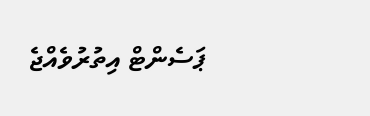ޕަސެންޓް އިތުރުވެއްޖެ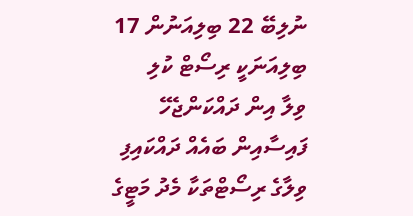ނުލިބޭ 22 ބިލިއަނުން 17 ބިލިއަނަކީ ރިސޯޓް ކުލި
ވިލާ އިން ދައްކަންޖެހޭ ފައިސާއިން ބައެއް ދައްކައިފި
ވިލާގެ ރިސޯޓްތަކާ މެދު މަޓީގެ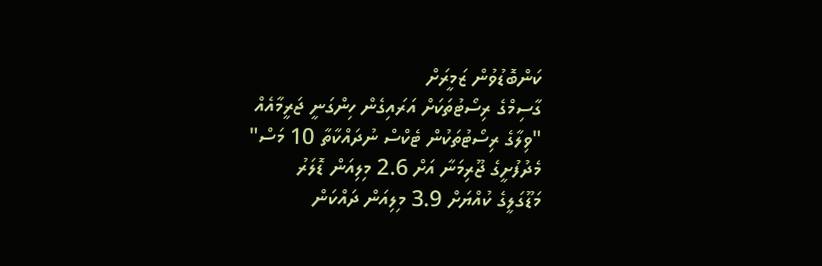ކަންބޮޑުވުން ޒަމީރަށް
ގާސިމްގެ ރިސޯޓުތަކަށް އަރައިގެން ހިންގަނީ ޖަރީމާއެއް
"ވިލާގެ ރިސޯޓުތަކުން ޓެކްސް ނުދައްކާތާ 10 މަސް"
މެދުފުށީގެ ޖޫރިމަނާ އަށް 2.6 މިލިއަން ޑޮލަރު
މަޑޫގަލީގެ ކުއްޔަށް 3.9 މިލިއަން ދައްކަން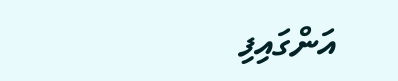އަންގައިފި